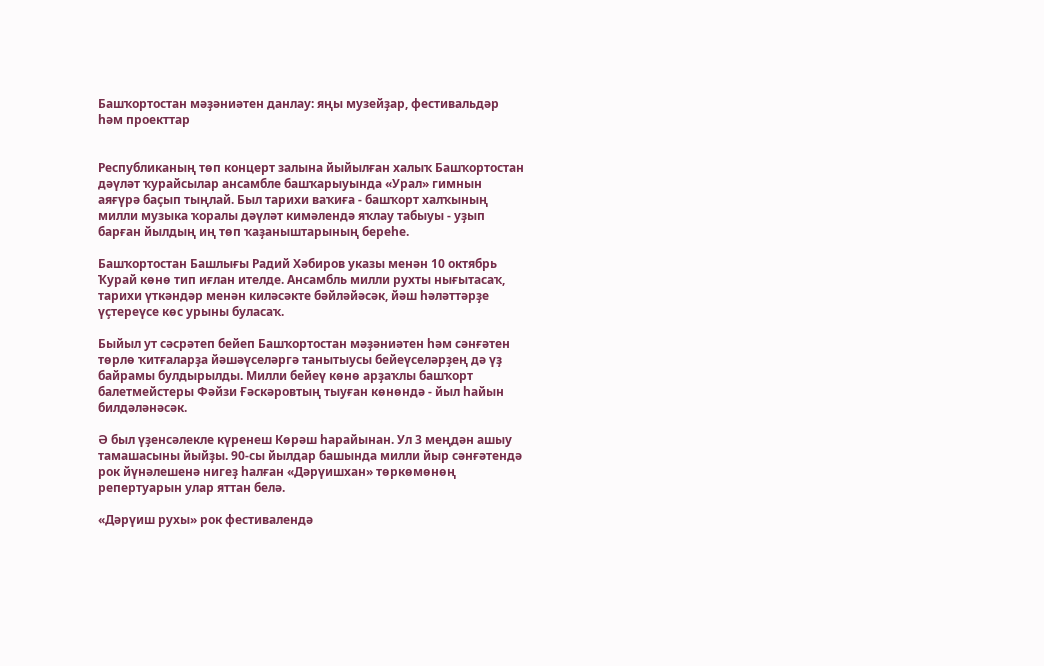Башҡортостан мәҙәниәтен данлау: яңы музейҙар, фестивальдәр һәм проекттар


Республиканың төп концерт залына йыйылған халыҡ Башҡортостан дәүләт ҡурайсылар ансамбле башҡарыуында «Урал» гимнын аяғүрә баҫып тыңлай. Был тарихи ваҡиға - башҡорт халҡының милли музыка ҡоралы дәүләт кимәлендә яҡлау табыуы - уҙып барған йылдың иң төп ҡаҙаныштарының береһе.

Башҡортостан Башлығы Радий Хәбиров указы менән 10 октябрь Ҡурай көнө тип иғлан ителде. Ансамбль милли рухты нығытасаҡ, тарихи үткәндәр менән киләсәкте бәйләйәсәк, йәш һәләттәрҙе үҫтереүсе көс урыны буласаҡ.

Быйыл ут сәсрәтеп бейеп Башҡортостан мәҙәниәтен һәм сәнғәтен төрлө ҡитғаларҙа йәшәүселәргә танытыусы бейеүселәрҙең дә үҙ байрамы булдырылды. Милли бейеү көнө арҙаҡлы башҡорт балетмейстеры Фәйзи Ғәскәровтың тыуған көнөндә - йыл һайын билдәләнәсәк.

Ә был үҙенсәлекле күренеш Көрәш һарайынан. Ул 3 меңдән ашыу тамашасыны йыйҙы. 90-сы йылдар башында милли йыр сәнғәтендә рок йүнәлешенә нигеҙ һалған «Дәрүишхан» төркөмөнөң репертуарын улар яттан белә.

«Дәрүиш рухы» рок фестивалендә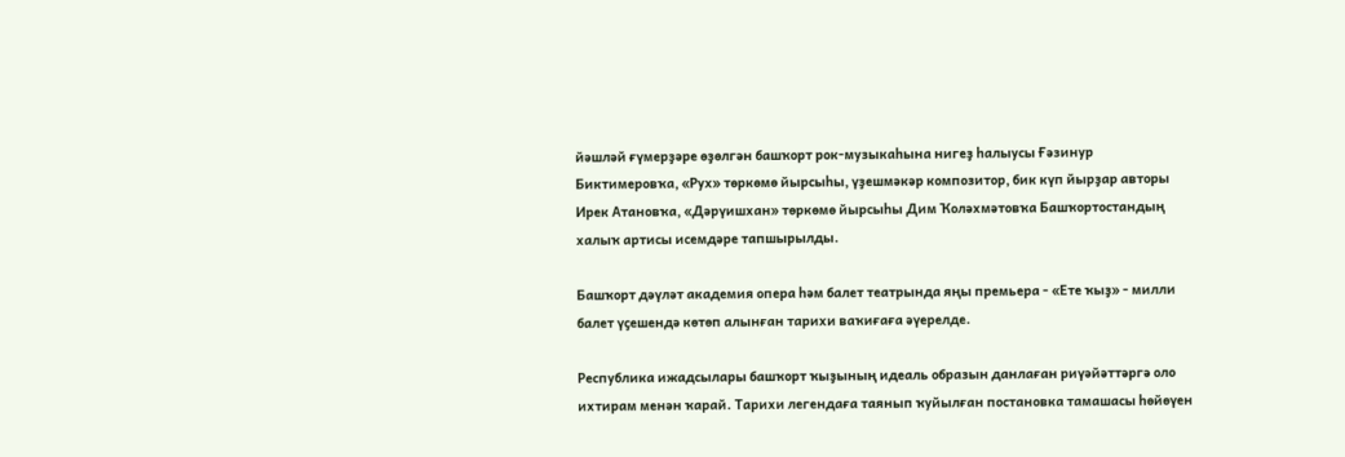йәшләй ғүмерҙәре өҙөлгән башҡорт рок-музыкаһына нигеҙ һалыусы Ғәзинур Биктимеровҡа, «Рух» төркөмө йырсыһы, үҙешмәкәр композитор, бик күп йырҙар авторы Ирек Атановҡа, «Дәрүишхан» төркөмө йырсыһы Дим Ҡоләхмәтовҡа Башҡортостандың халыҡ артисы исемдәре тапшырылды.

Башҡорт дәүләт академия опера һәм балет театрында яңы премьера - «Ете ҡыҙ» - милли балет үҫешендә көтөп алынған тарихи ваҡиғаға әүерелде.

Республика ижадсылары башҡорт ҡыҙының идеаль образын данлаған риүәйәттәргә оло ихтирам менән ҡарай. Тарихи легендаға таянып ҡуйылған постановка тамашасы һөйөүен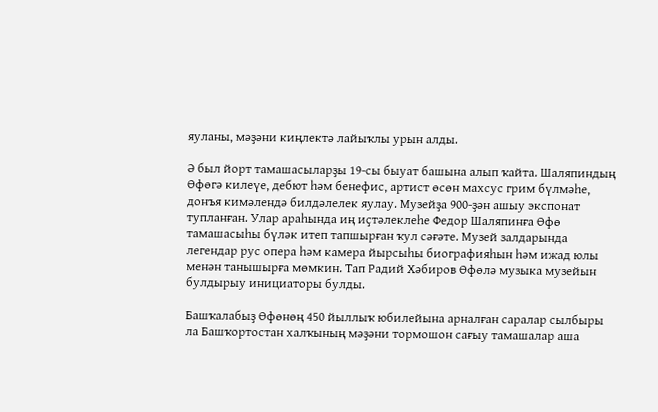яуланы, мәҙәни киңлектә лайыҡлы урын алды.

Ә был йорт тамашасыларҙы 19-сы быуат башына алып ҡайта. Шаляпиндың Өфөгә килеүе, дебют һәм бенефис, артист өсөн махсус грим бүлмәһе, донъя кимәлендә билдәлелек яулау. Музейҙа 900-ҙән ашыу экспонат тупланған. Улар араһында иң иҫтәлеклеһе Федор Шаляпинға Өфө тамашасыһы бүләк итеп тапшырған ҡул сәғәте. Музей залдарында легендар рус опера һәм камера йырсыһы биографияһын һәм ижад юлы менән танышырға мөмкин. Тап Радий Хәбиров Өфөлә музыка музейын булдырыу инициаторы булды.

Башҡалабыҙ Өфөнөң 450 йыллыҡ юбилейына арналған саралар сылбыры ла Башҡортостан халҡының мәҙәни тормошон сағыу тамашалар аша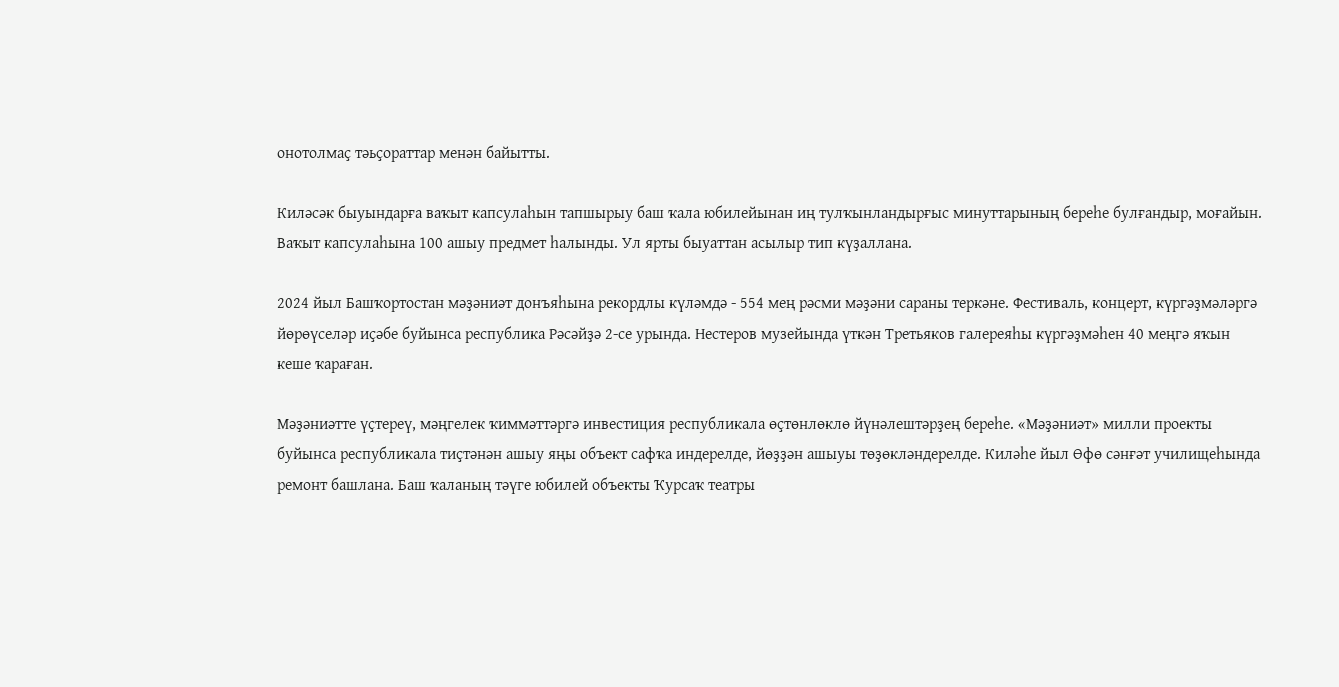онотолмаҫ тәьҫораттар менән байытты.

Киләсәк быуындарға ваҡыт капсулаһын тапшырыу баш ҡала юбилейынан иң тулҡынландырғыс минуттарының береһе булғандыр, моғайын. Ваҡыт капсулаһына 100 ашыу предмет һалынды. Ул ярты быуаттан асылыр тип күҙаллана.

2024 йыл Башҡортостан мәҙәниәт донъяһына рекордлы күләмдә - 554 мең рәсми мәҙәни сараны теркәне. Фестиваль, концерт, күргәҙмәләргә йөрөүселәр иҫәбе буйынса республика Рәсәйҙә 2-се урында. Нестеров музейында үткән Третьяков галереяһы күргәҙмәһен 40 меңгә яҡын кеше ҡараған.

Мәҙәниәтте үҫтереү, мәңгелек ҡиммәттәргә инвестиция республикала өҫтөнлөклө йүнәлештәрҙең береһе. «Мәҙәниәт» милли проекты буйынса республикала тиҫтәнән ашыу яңы объект сафҡа индерелде, йөҙҙән ашыуы төҙөкләндерелде. Киләһе йыл Өфө сәнғәт училищеһында ремонт башлана. Баш ҡаланың тәүге юбилей объекты Ҡурсаҡ театры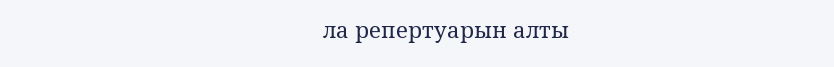ла репертуарын алты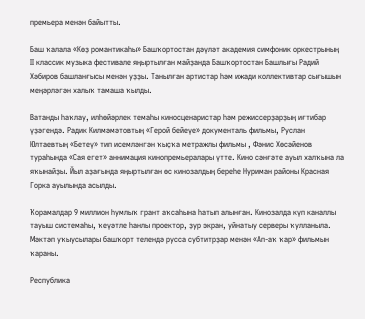премьера менән байытты.

Баш ҡалала «Көҙ романтикаһы» Башҡортостан дәүләт академия симфоник оркестрының II классик музыка фестивале яңыртылған майҙанда Башҡортостан Башлығы Радий Хәбиров башланғысы менән уҙҙы. Танылған артистар һәм ижади коллективтар сығышын меңәрләгән халыҡ тамаша ҡылды.

Ватанды һаҡлау, илһөйәрлек темаһы киносценаристар һәм режиссерҙарҙың иғтибар үҙәгендә. Радик Килмәмәтовтың «Герой бейеүе» документаль фильмы, Руслан Юлтаевтың «Бетеү» тип исемләнгән ҡыҫҡа метражлы фильмы , Фәнис Хөсәйенов тураһында «Сая егет» аннимация кинопремьералары үтте. Кино сәнғәте ауыл халҡына ла яҡынайҙы. Йыл аҙағында яңыртылған өс кинозалдың береһе Нуриман районы Красная Горка ауылында асылды.

Ҡорамалдар 9 миллион һумлыҡ грант аҡсаһына һатып алынған. Кинозалда күп каналлы тауыш системаһы, ҡеүәтле һанлы проектор, ҙур экран, уйнатыу серверы ҡулланыла. Мәктәп уҡыусылары башҡорт телендә русса субтитрҙар менән «Ап-аҡ ҡар» фильмын ҡараны.

Республика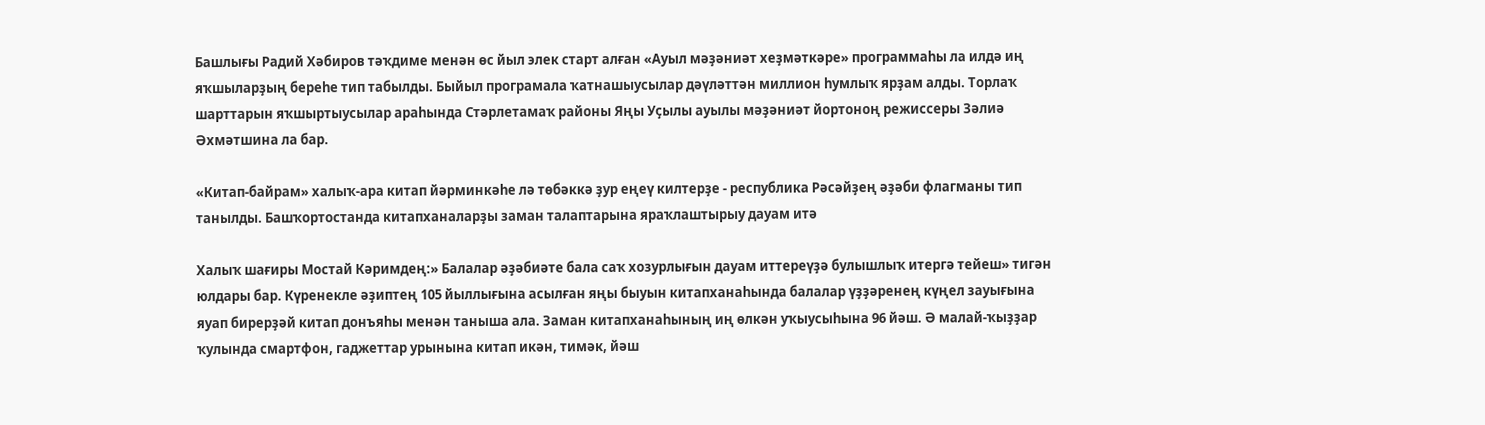Башлығы Радий Хәбиров тәҡдиме менән өс йыл элек старт алған «Ауыл мәҙәниәт хеҙмәткәре» программаһы ла илдә иң яҡшыларҙың береһе тип табылды. Быйыл програмала ҡатнашыусылар дәүләттән миллион һумлыҡ ярҙам алды. Торлаҡ шарттарын яҡшыртыусылар араһында Стәрлетамаҡ районы Яңы Уҫылы ауылы мәҙәниәт йортоноң режиссеры Зәлиә Әхмәтшина ла бар.

«Китап-байрам» халыҡ-ара китап йәрминкәһе лә төбәккә ҙур еңеү килтерҙе - республика Рәсәйҙең әҙәби флагманы тип танылды. Башҡортостанда китапханаларҙы заман талаптарына яраҡлаштырыу дауам итә

Халыҡ шағиры Мостай Кәримдең:» Балалар әҙәбиәте бала саҡ хозурлығын дауам иттереүҙә булышлыҡ итергә тейеш» тигән юлдары бар. Күренекле әҙиптең 105 йыллығына асылған яңы быуын китапханаһында балалар үҙҙәренең күңел зауығына яуап бирерҙәй китап донъяһы менән таныша ала. Заман китапханаһының иң өлкән уҡыусыһына 96 йәш. Ә малай-ҡыҙҙар ҡулында смартфон, гаджеттар урынына китап икән, тимәк, йәш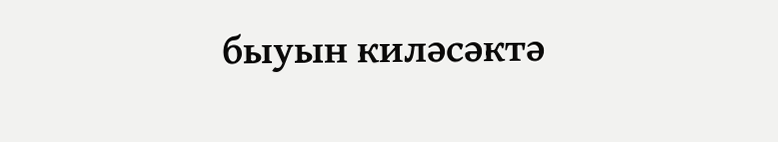быуын киләсәктә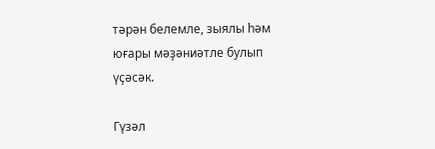тәрән белемле, зыялы һәм юғары мәҙәниәтле булып үҫәсәк.

Гүзәл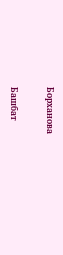Борханова

Башбат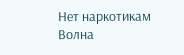Нет наркотикам
Волна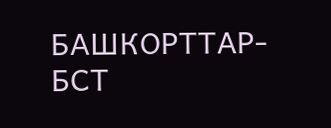БАШКОРТТАР-БСТ